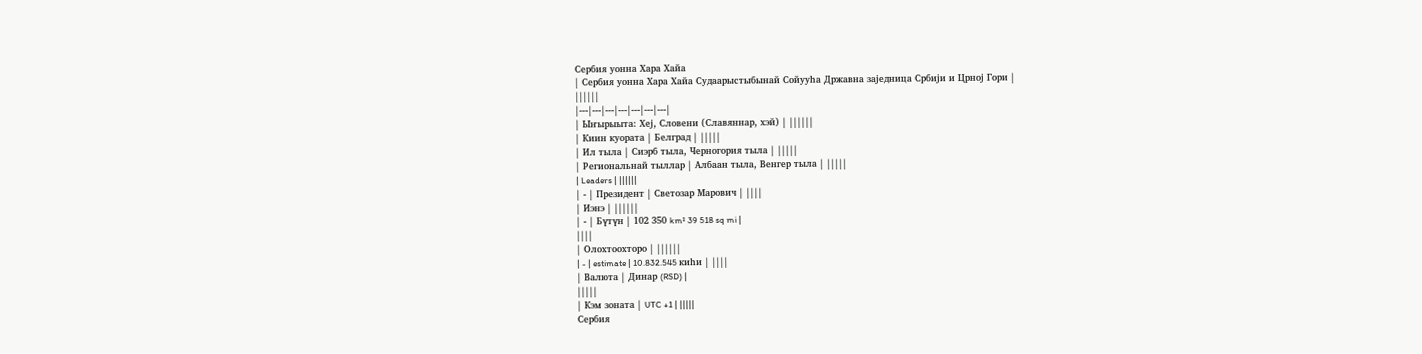Сербия уонна Хара Хайа
| Сербия уонна Хара Хайа Судаарыстыбынай Сойууһа Државна заједница Србији и Црној Гори |
||||||
|---|---|---|---|---|---|---|
| Ыҥырыыта: Хеј, Словени (Славяннар, хэй) | ||||||
| Киин куората | Белград | |||||
| Ил тыла | Сиэрб тыла, Черногория тыла | |||||
| Региональнай тыллар | Албаан тыла, Венгер тыла | |||||
| Leaders | ||||||
| - | Президент | Светозар Марович | ||||
| Иэнэ | ||||||
| - | Бүтүн | 102 350 km² 39 518 sq mi |
||||
| Олохтоохторо | ||||||
| - | estimate | 10.832.545 киһи | ||||
| Валюта | Динар (RSD) |
|||||
| Кэм зоната | UTC +1 | |||||
Сербия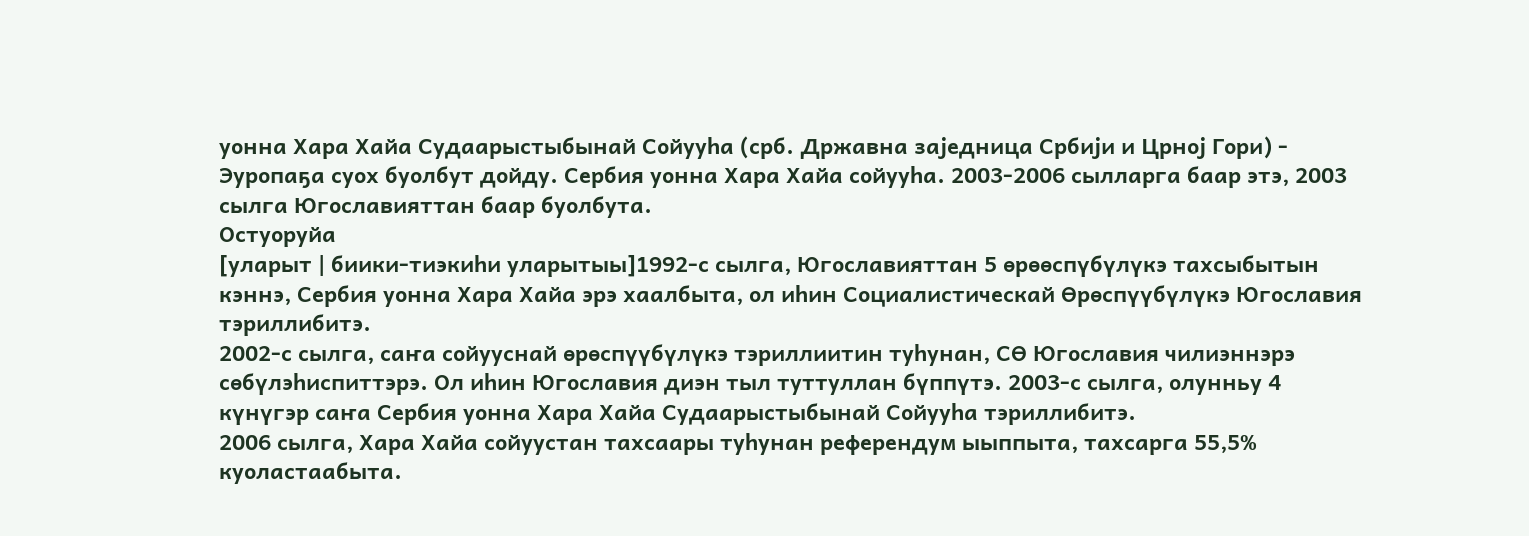уонна Хара Хайа Судаарыстыбынай Сойууһа (срб. Државна заједница Србији и Црној Гори) - Эуропаҕа суох буолбут дойду. Сербия уонна Хара Хайа сойууһа. 2003-2006 сылларга баар этэ, 2003 сылга Югославияттан баар буолбута.
Остуоруйа
[уларыт | биики-тиэкиһи уларытыы]1992-с сылга, Югославияттан 5 өрөөспүбүлүкэ тахсыбытын кэннэ, Сербия уонна Хара Хайа эрэ хаалбыта, ол иһин Социалистическай Өрөспүүбүлүкэ Югославия тэриллибитэ.
2002-с сылга, саҥа сойууснай өрөспүүбүлүкэ тэриллиитин туһунан, СӨ Югославия чилиэннэрэ сөбүлэһиспиттэрэ. Ол иһин Югославия диэн тыл туттуллан бүппүтэ. 2003-с сылга, олунньу 4 күнүгэр саҥа Сербия уонна Хара Хайа Судаарыстыбынай Сойууһа тэриллибитэ.
2006 сылга, Хара Хайа сойуустан тахсаары туһунан референдум ыыппыта, тахсарга 55,5% куоластаабыта.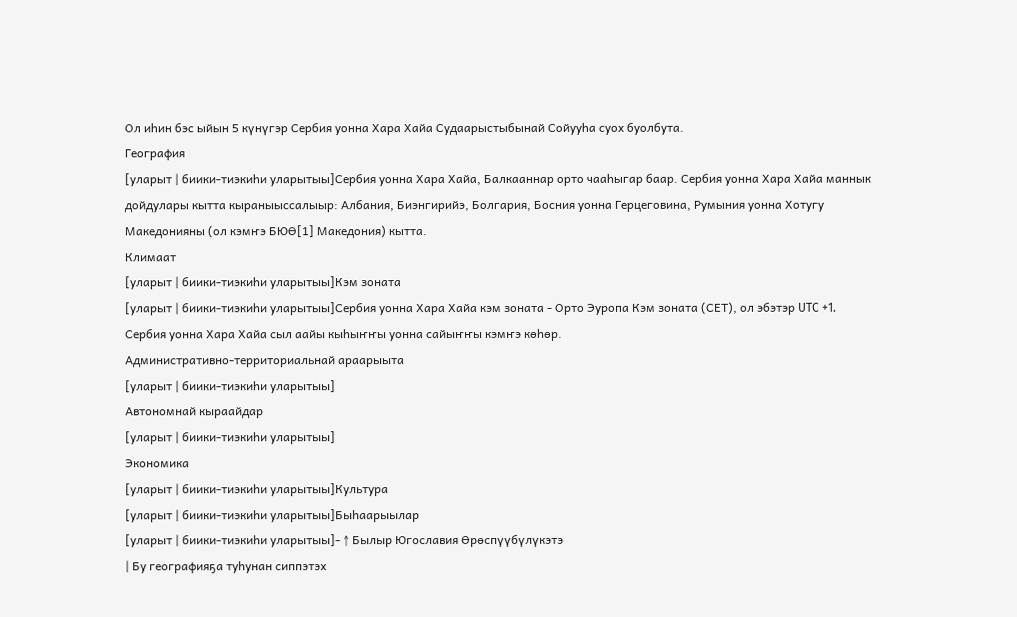Ол иһин бэс ыйын 5 күнүгэр Сербия уонна Хара Хайа Судаарыстыбынай Сойууһа суох буолбута.
География
[уларыт | биики-тиэкиһи уларытыы]Сербия уонна Хара Хайа, Балкааннар орто чааһыгар баар. Сербия уонна Хара Хайа маннык дойдулары кытта кыраныыссалыыр: Албания, Биэнгирийэ, Болгария, Босния уонна Герцеговина, Румыния уонна Хотугу Македонияны (ол кэмҥэ БЮӨ[1] Македония) кытта.
Климаат
[уларыт | биики-тиэкиһи уларытыы]Кэм зоната
[уларыт | биики-тиэкиһи уларытыы]Сербия уонна Хара Хайа кэм зоната - Орто Эуропа Кэм зоната (СЕТ), ол эбэтэр UTC +1. Сербия уонна Хара Хайа сыл аайы кыһыҥҥы уонна сайыҥҥы кэмҥэ көһөр.
Административно-территориальнай араарыыта
[уларыт | биики-тиэкиһи уларытыы]
Автономнай кыраайдар
[уларыт | биики-тиэкиһи уларытыы]
Экономика
[уларыт | биики-тиэкиһи уларытыы]Культура
[уларыт | биики-тиэкиһи уларытыы]Быһаарыылар
[уларыт | биики-тиэкиһи уларытыы]- ↑ Былыр Югославия Өрөспүүбүлүкэтэ
| Бу географияҕа туһунан сиппэтэх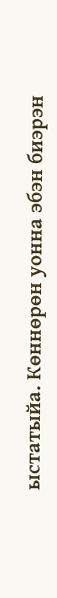ыстатыйа. Көннөрөн уонна эбэн биэрэн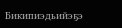Бикипиэдьийэҕэ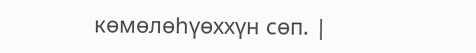көмөлөһүөххүн сөп. |